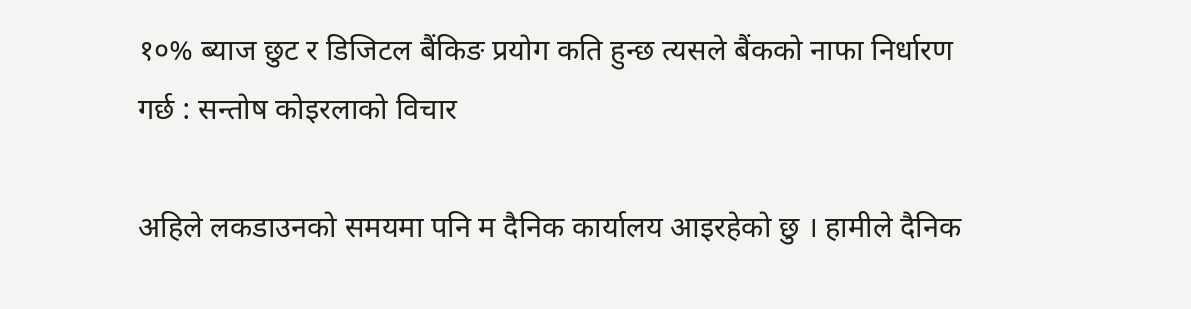१०% ब्याज छुट र डिजिटल बैंकिङ प्रयोग कति हुन्छ त्यसले बैंकको नाफा निर्धारण गर्छ : सन्तोष कोइरलाको विचार

अहिले लकडाउनको समयमा पनि म दैनिक कार्यालय आइरहेको छु । हामीले दैनिक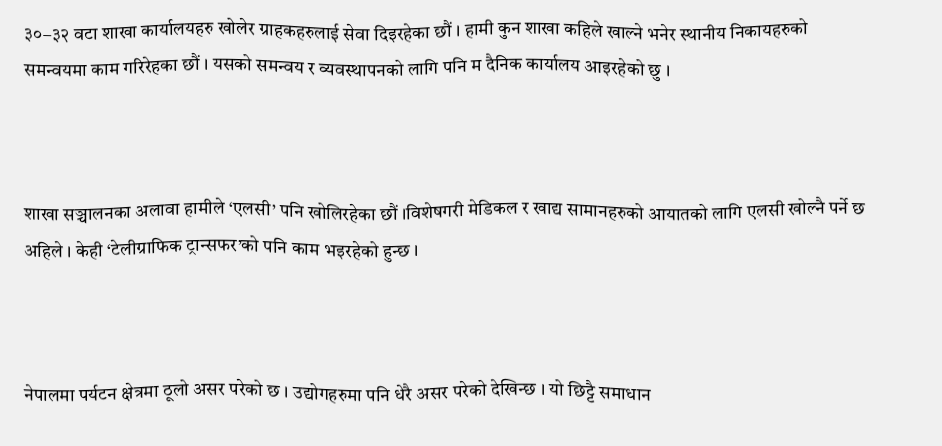३०–३२ वटा शाखा कार्यालयहरु खोलेर ग्राहकहरुलाई सेवा दिइरहेका छौं । हामी कुन शाखा कहिले खाल्ने भनेर स्थानीय निकायहरुको समन्वयमा काम गरिरेहका छौं । यसको समन्वय र व्यवस्थापनको लागि पनि म दैनिक कार्यालय आइरहेको छु ।



शाखा सञ्चालनका अलावा हामीले ‘एलसी’ पनि खोलिरहेका छौं ।विशेषगरी मेडिकल र खाद्य सामानहरुको आयातको लागि एलसी खोल्नै पर्ने छ अहिले । केही ‘टेलीग्राफिक ट्रान्सफर’को पनि काम भइरहेको हुन्छ ।



नेपालमा पर्यटन क्षेत्रमा ठूलो असर परेको छ । उद्योगहरुमा पनि धेरै असर परेको देखिन्छ । यो छिट्टै समाधान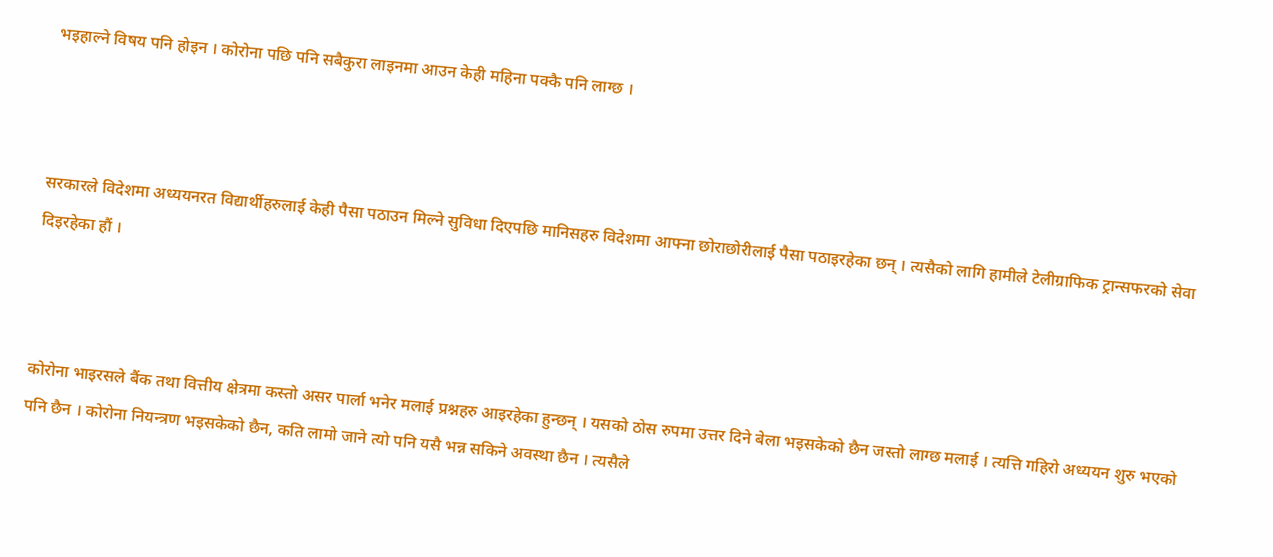भइहाल्ने विषय पनि होइन । कोरोना पछि पनि सबैकुरा लाइनमा आउन केही महिना पक्कै पनि लाग्छ ।



सरकारले विदेशमा अध्ययनरत विद्यार्थीहरुलाई केही पैसा पठाउन मिल्ने सुविधा दिएपछि मानिसहरु विदेशमा आफ्ना छोराछोरीलाई पैसा पठाइरहेका छन् । त्यसैको लागि हामीले टेलीग्राफिक ट्रान्सफरको सेवा दिइरहेका हौं ।



कोरोना भाइरसले बैंक तथा वित्तीय क्षेत्रमा कस्तो असर पार्ला भनेर मलाई प्रश्नहरु आइरहेका हुन्छन् । यसको ठोस रुपमा उत्तर दिने बेला भइसकेको छैन जस्तो लाग्छ मलाई । त्यत्ति गहिरो अध्ययन शुरु भएको पनि छैन । कोरोना नियन्त्रण भइसकेको छैन, कति लामो जाने त्यो पनि यसै भन्न सकिने अवस्था छैन । त्यसैले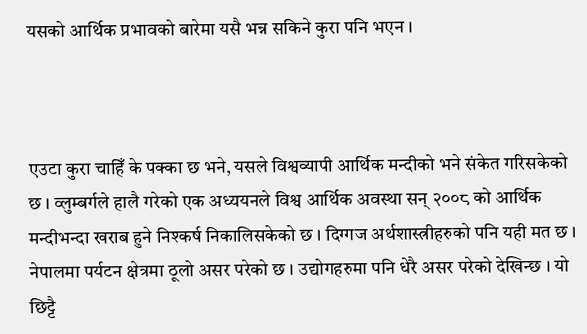यसको आर्थिक प्रभावको बारेमा यसै भन्न सकिने कुरा पनि भएन ।



एउटा कुरा चाहिँ के पक्का छ भने, यसले विश्वव्यापी आर्थिक मन्दीको भने संकेत गरिसकेको छ । व्लुम्बर्गले हालै गरेको एक अध्ययनले विश्व आर्थिक अवस्था सन् २००८ को आर्थिक मन्दीभन्दा खराब हुने निश्कर्ष निकालिसकेको छ । दिग्गज अर्थशास्त्रीहरुको पनि यही मत छ ।
नेपालमा पर्यटन क्षेत्रमा ठूलो असर परेको छ । उद्योगहरुमा पनि धेरै असर परेको देखिन्छ । यो छिट्टै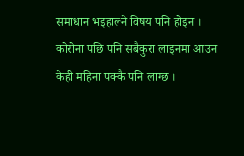समाधान भइहाल्ने विषय पनि होइन । कोरोना पछि पनि सबैकुरा लाइनमा आउन केही महिना पक्कै पनि लाग्छ ।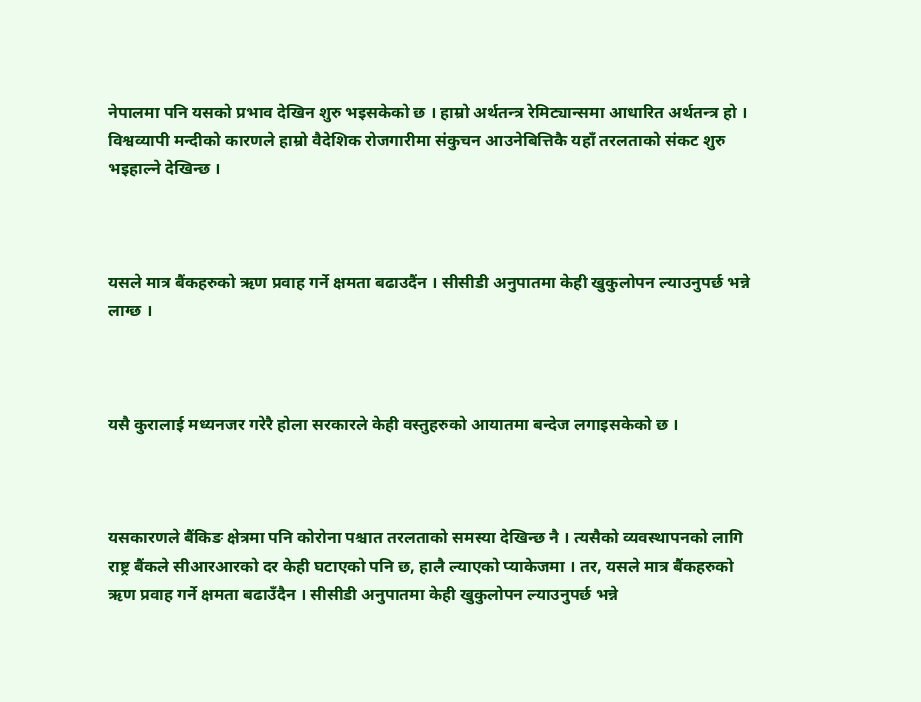नेपालमा पनि यसको प्रभाव देखिन शुरु भइसकेको छ । हाम्रो अर्थतन्त्र रेमिट्यान्समा आधारित अर्थतन्त्र हो । विश्वव्यापी मन्दीको कारणले हाम्रो वैदेशिक रोजगारीमा संकुचन आउनेबित्तिकै यहाँ तरलताको संकट शुरु भइहाल्ने देखिन्छ ।



यसले मात्र बैंकहरुको ऋण प्रवाह गर्ने क्षमता बढाउदैंन । सीसीडी अनुपातमा केही खुकुलोपन ल्याउनुपर्छ भन्ने लाग्छ ।



यसै कुरालाई मध्यनजर गरेरै होला सरकारले केही वस्तुहरुको आयातमा बन्देज लगाइसकेको छ ।



यसकारणले बैंकिङ क्षेत्रमा पनि कोरोना पश्चात तरलताको समस्या देखिन्छ नै । त्यसैको व्यवस्थापनको लागि राष्ट्र बैंकले सीआरआरको दर केही घटाएको पनि छ, हालै ल्याएको प्याकेजमा । तर, यसले मात्र बैंकहरुको ऋण प्रवाह गर्ने क्षमता बढाउँदैन । सीसीडी अनुपातमा केही खुकुलोपन ल्याउनुपर्छ भन्ने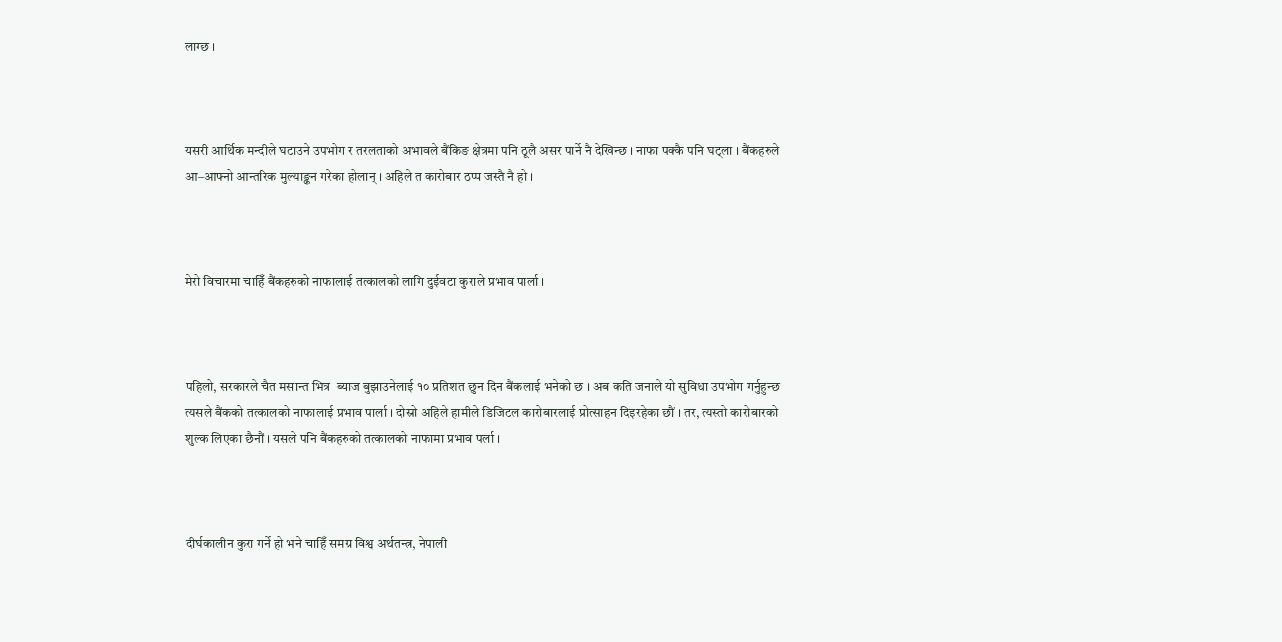लाग्छ ।



यसरी आर्थिक मन्दीले घटाउने उपभोग र तरलताको अभावले बैंकिङ क्षेत्रमा पनि ठूलै असर पार्ने नै देखिन्छ । नाफा पक्कै पनि घट्ला । बैंकहरुले आ–आफ्नो आन्तरिक मुल्याङ्कन गरेका होलान् । अहिले त कारोबार ठप्प जस्तै नै हो ।



मेरो विचारमा चाहिँ बैंकहरुको नाफालाई तत्कालको लागि दुईवटा कुराले प्रभाव पार्ला ।



पहिलो, सरकारले चैत मसान्त भित्र  ब्याज बुझाउनेलाई १० प्रतिशत छुन दिन बैंकलाई भनेको छ । अब कति जनाले यो सुविधा उपभोग गर्नुहुन्छ त्यसले बैंकको तत्कालको नाफालाई प्रभाव पार्ला । दोस्रो अहिले हामीले डिजिटल कारोबारलाई प्रोत्साहन दिइरहेका छौं । तर, त्यस्तो कारोबारको शुल्क लिएका छैनौं । यसले पनि बैंकहरुको तत्कालको नाफामा प्रभाव पर्ला ।



दीर्घकालीन कुरा गर्ने हो भने चाहिँ समग्र विश्व अर्थतन्त्र, नेपाली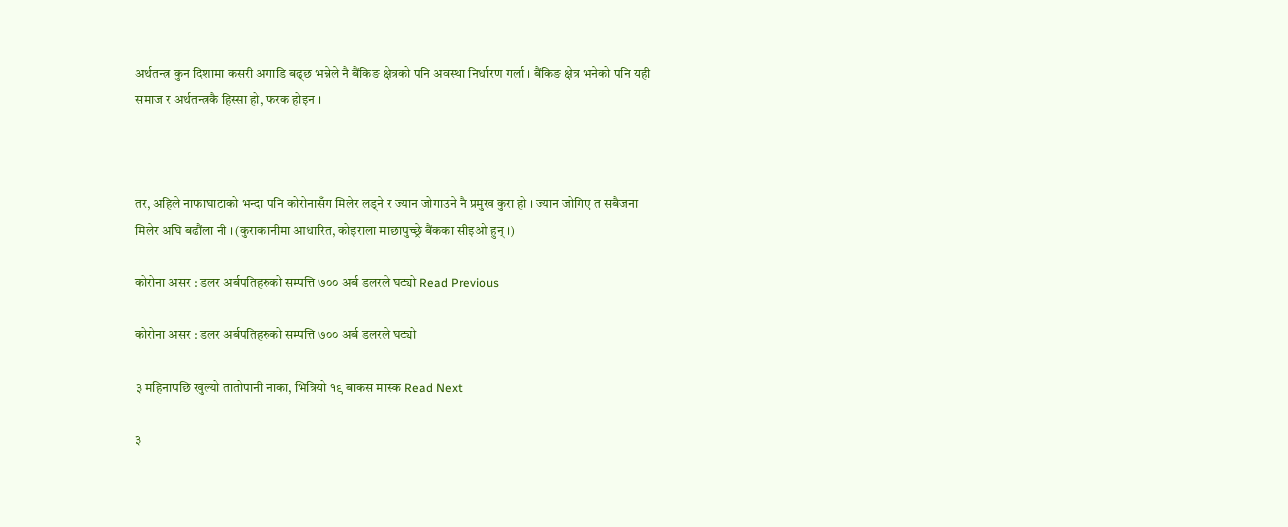अर्थतन्त्र कुन दिशामा कसरी अगाडि बढ्छ भन्नेले नै बैंकिङ क्षेत्रको पनि अवस्था निर्धारण गर्ला । बैंकिङ क्षेत्र भनेको पनि यही समाज र अर्थतन्त्रकै हिस्सा हो, फरक होइन ।



तर, अहिले नाफाघाटाको भन्दा पनि कोरोनासँग मिलेर लड्ने र ज्यान जोगाउने नै प्रमुख कुरा हो । ज्यान जोगिए त सबैजना मिलेर अघि बढौंला नी । (कुराकानीमा आधारित, कोइराला माछापुच्छ्रे बैंकका सीइओ हुन् ।)

कोरोना असर : डलर अर्बपतिहरुको सम्पत्ति ७०० अर्ब डलरले घट्यो Read Previous

कोरोना असर : डलर अर्बपतिहरुको सम्पत्ति ७०० अर्ब डलरले घट्यो

३ महिनापछि खुल्यो तातोपानी नाका, भित्रियो १९ बाकस मास्क Read Next

३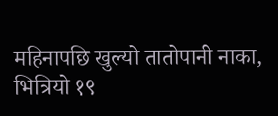महिनापछि खुल्यो तातोपानी नाका, भित्रियो १९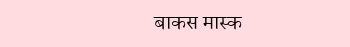बाकस मास्क